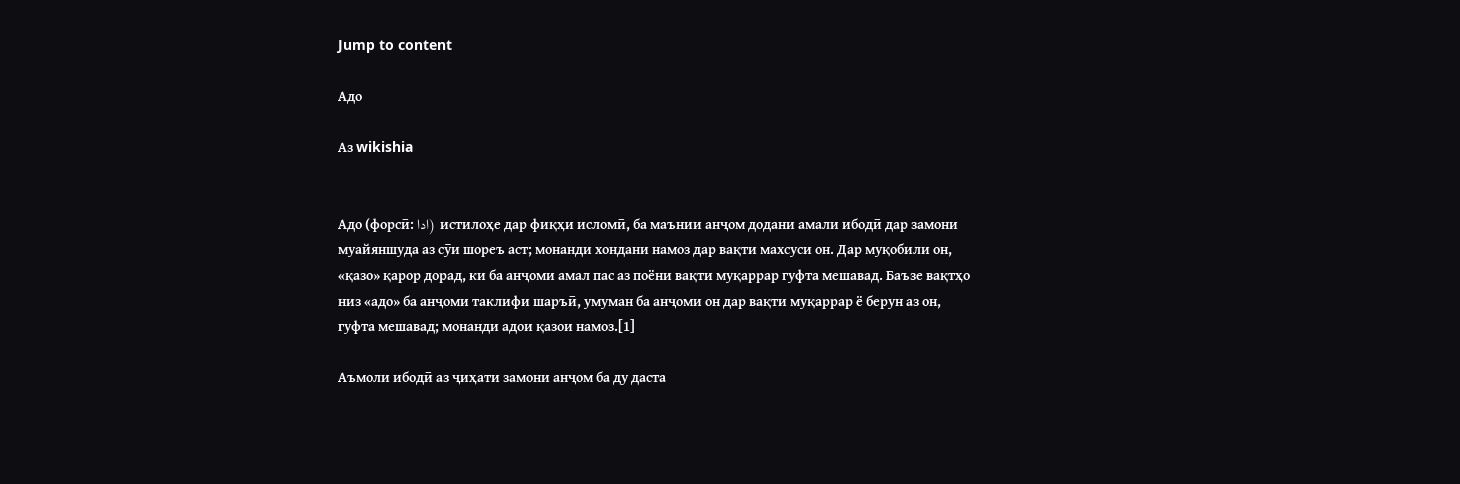Jump to content

Адо

Аз wikishia


Адо (форсӣ: ادا) истилоҳе дар фиқҳи исломӣ, ба маънии анҷом додани амали ибодӣ дар замони муайяншуда аз сӯи шореъ аст; монанди хондани намоз дар вақти махсуси он. Дар муқобили он, «қазо» қарор дорад, ки ба анҷоми амал пас аз поёни вақти муқаррар гуфта мешавад. Баъзе вақтҳо низ «адо» ба анҷоми таклифи шаръӣ, умуман ба анҷоми он дар вақти муқаррар ё берун аз он, гуфта мешавад; монанди адои қазои намоз.[1]

Аъмоли ибодӣ аз ҷиҳати замони анҷом ба ду даста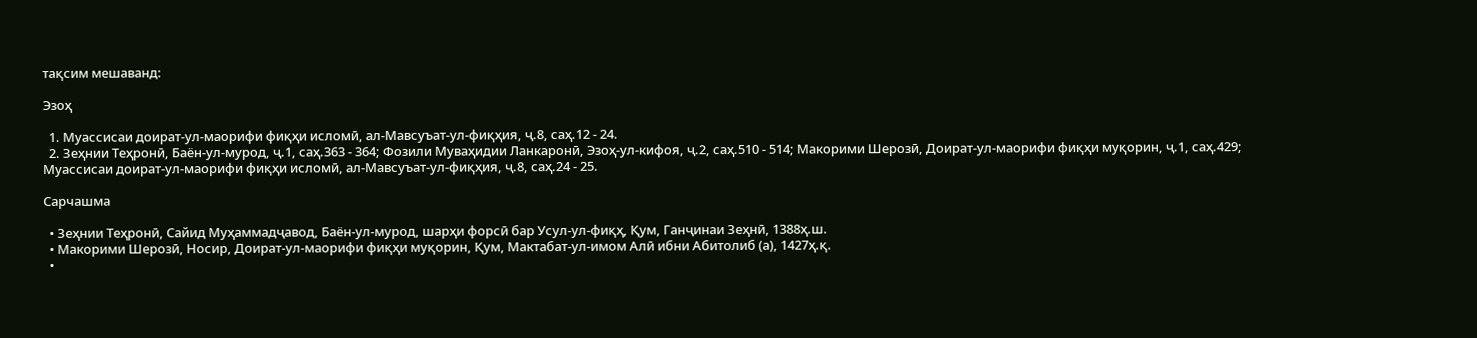тақсим мешаванд:

Эзоҳ

  1. Муассисаи доират-ул-маорифи фиқҳи исломӣ, ал-Мавсуъат-ул-фиқҳия, ҷ.8, саҳ.12 - 24.
  2. Зеҳнии Теҳронӣ, Баён-ул-мурод, ҷ.1, саҳ.363 - 364; Фозили Муваҳидии Ланкаронӣ, Эзоҳ-ул-кифоя, ҷ.2, саҳ.510 - 514; Макорими Шерозӣ, Доират-ул-маорифи фиқҳи муқорин, ҷ.1, саҳ.429; Муассисаи доират-ул-маорифи фиқҳи исломӣ, ал-Мавсуъат-ул-фиқҳия, ҷ.8, саҳ.24 - 25.

Сарчашма

  • Зеҳнии Теҳронӣ, Сайид Муҳаммадҷавод, Баён-ул-мурод, шарҳи форсӣ бар Усул-ул-фиқҳ, Қум, Ганҷинаи Зеҳнӣ, 1388ҳ.ш.
  • Макорими Шерозӣ, Носир, Доират-ул-маорифи фиқҳи муқорин, Қум, Мактабат-ул-имом Алӣ ибни Абитолиб (а), 1427ҳ.қ.
  •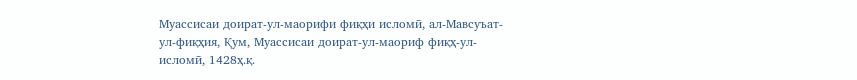Муассисаи доират-ул-маорифи фиқҳи исломӣ, ал-Мавсуъат-ул-фиқҳия, Қум, Муассисаи доират-ул-маориф фиқҳ-ул-исломӣ, 1428ҳ.қ.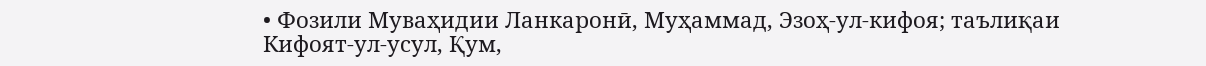• Фозили Муваҳидии Ланкаронӣ, Муҳаммад, Эзоҳ-ул-кифоя; таълиқаи Кифоят-ул-усул, Қум,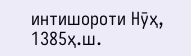интишороти Нӯҳ, 1385ҳ.ш.